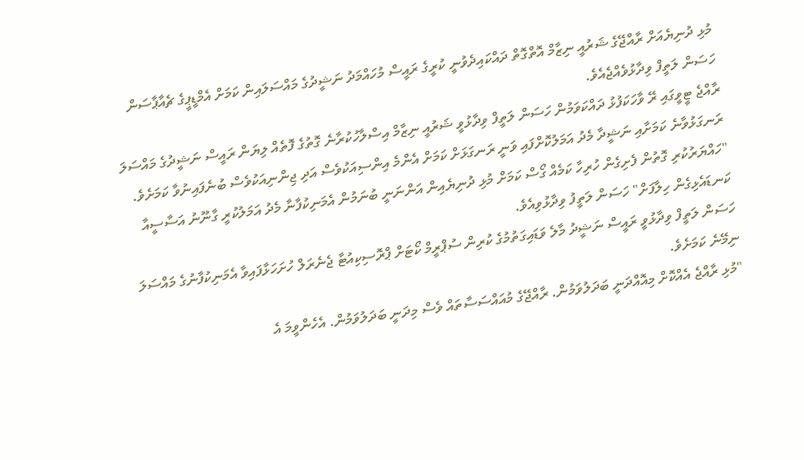މުޅި ދުނިޔެއަށް ރާއްޖޭގެ ޝަރުއީ ނިޒާމް އޮތްގޮތް ދައްކައިދެވުނީ ކުރީގެ ރައީސް މުހައްމަދު ނަޝީދުގެ މައްސަލައިން ކަމަށް އެމްޑީޕީގެ ޗެއާޕާސަން ހަސަން ލަތީފް ވިދާޅުވެއްޖެއެވެ.
ރާއްޖެ ޓީވީގައި ރޭ ވާހަކަފުޅު ދައްކަވަމުން ހަސަން ލަތީފް ވިދާޅުވީ ޝަރުއީ ނިޒާމް އިސްލާހުކުރާނެ ގޮތުގެ ފޮތެއް ލިޔަން ރައީސް ނަޝީދުގެ މައްސަލަ ރަނގަޅުވާނެ ކަމަށާއި ނަޝީދާ މެދު އަމަލުކޮށްފައި ވަނީ ރަނގަޅަށް ކަމަށް އެންމެ އިންސިއަކުވެސް އަދި ޖިންނިއަކުވެސް ބުނެފައިނުވާ ކަމަށެވެ.
"ހައްޔަރުކުރި ގޮތުން ފެށިގެން ހުރިހާ ކަމެއް ގޯސް ކަމަށް މުޅި ދުނިޔެއިން އަންނަނީ ބުނަމުން އެމަނިކުފާނާ މެދު އަމަލުކުރީ ގާނޫނު އަސާސީއާ ކަނޑައެޅިގެން ހިލާފަށް" ހަސަން ލަތީފު ވިދާޅުވިއެވެ.
ހަސަން ލަތީފް ވިދާޅުވީ ރައީސް ނަޝީދު މާލެ ވަޑައިގަތުމުގެ ކުރިން ސުޕްރީމް ކޯޓަށް ޕްރޮސިކިއުޓާ ޖެނެރަލް ހުށަހަޅާފައިވާ އެމަނިކުފާނުގެ މައްސަލަ ނިމޭނެ ކަމަށެވެ.
"މުޅި ރާއްޖެ އެއްކޮށް މިއޮއްދަނީ ބަދަލުވަމުން. ރާއްޖޭގެ މުއައްސަސާތައް ވެސް މިދަނީ ބަދަލުވަމުން. އެހެންވީމަ އެ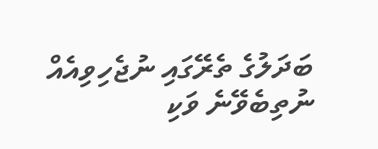ބަދަލުގެ ތެރޭގައި ނުޖެހިވިއެއް ނުތިބެވޭނެ ވަކި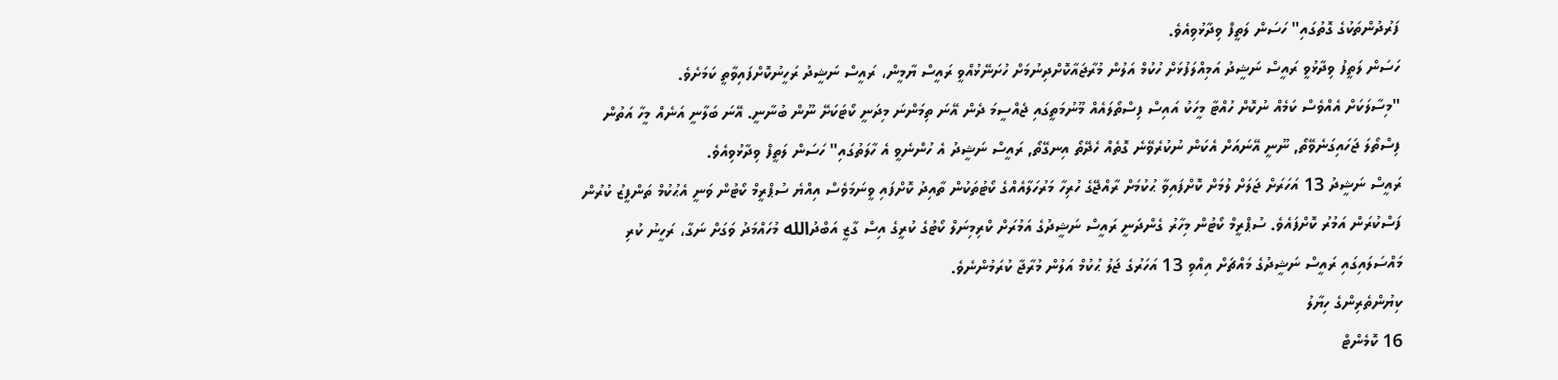ފަރުދުންތަކުގެ ގޮތުގައި" ހަސަން ލަތީފް ވިދާޅުވިއެވެ.
ހަސަން ލަތީފު ވިދާޅުވީ ރައީސް ނަޝީދު އަމިއްލަފުޅަށް ހުކުމް އަލުން މުރާޖައާކޮށްދިނުމަށް ހުށަނޭޅުއްވީ ރައީސް ޔާމީން، ރައީސް ނަޝީދު ރަހީނުކޮށްފައިވާތީ ކަމަށެވެ.
"މިސާލަކަށް އެއްވެސް ކަމެއް ނުކޮށް ހުއްޓާ މީހަކު އައިސް ފިސްތޯލައެއް މޫނުމަތީގައި ޖެއްސީމަ ދެން އޭނަ ތިމަންނަ މިދަނީ ކޯޓަކަށޭ ނޫން ބުނާނީ. އޭނަ ބަލާނީ އަނެއް މީހާ އަތުން ފިސްތޯލަ ޖަހައިގަނެވޭތޯ, ނޫނީ އޭނައަށް އެކަން ނުކުރެވޭނެ ގޮތެއް ހެދޭތޯ އިނގޭތޯ, ރައީސް ނަޝީދު އެ ހުންނެވީ އެ ހާލަތުގައި" ހަސަން ލަތީފް ވިދާޅުވިއެވެ.
ރައީސް ނަޝީދު 13 އަހަރަށް ޖަލަށް ލުމަށް ކޮށްފައިވާ ޙުކުމަށް ރާއްޖޭގެ ހުރިހާ މަރުހަލާއެއްގެ ކޯޓުތަކުން ތާއިދު ކޮށްފައި ވީނަމަވެސް އިއްޔެ ސުޕްރީމް ކޯޓުން ވަނީ އެޙުކުމް ތަންފީޒު ކުރުން ފަސްކުރަން އަމުރު ކޮށްފައެވެ. ސުޕްރީމް ކޯޓުން މިހާރު ގެންދަނީ ރައީސް ނަޝީދުގެ އަމުރަށް ކްރިމިނަލް ކޯޓުގެ ކުރީގެ އިސް ގާޒީ އަބްދުالله މުހައްމަދު ވަގަށް ނަގާ، ރަހީނު ކުރި މައްސަލައިގައި ރައީސް ނަޝީދުގެ މައްޗަށް އިއްވި 13 އަހަރުގެ ޖަލު ޙުކުމް އަލުން މުރާޖާ ކުރަމުންނެވެ.
ކިޔުންތެރިންގެ ހިޔާލު
16 ކޮމެންޓް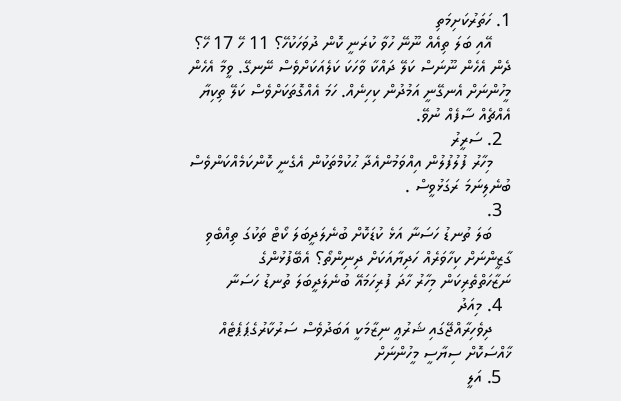1. ހަތަރުކަށިމަތި
    އޭއި ބަލަ ތިއެއް ނޫނޭ ހުވާ ކުރަނީ ކޮން ދުވަހަކުހޭ؟ 11 ހޭ 17 ހޭ؟ ދެން އެހެން ނޫނަސް ކަލޭ ދައްކާ ވާހަކަ ކަލެއަކަށްވެސް ނޭނގޭ. ވީމާ އެހެން މީހުންނަށް އެނގޭނީ އަމުދުން ކިހިނެއް. ހަމަ އެއްގޮތަކަށްވެސް ކަލޭ ތިކިޔާ އެއްޗެއް ސާފެއް ނުވޭ.
  2. ސަރީރު
    މިހާރު ފުލުފުލުން އިއްވަމުންއެދާ ޙުކުމްތަކުން އެގެނީ ކޮންކަމެއްކަންވެސް ބުނެލިނަމަ ރަގަޅުވީސް .
  3.
    ބަލަ ތުނޑު ހަސަނާ އަޅެ ކުޑަކޮށް ބުނެލަދީބަލަ ކޯޓް ތަކުގަ ތިއްބެވި ގާޒީންނަށް ކިހާވަރެއް ހަދިޔާއަކަށް ދިނިންތޯ؟ އެބޭފުޅުންގެ ނަޒާހަތްތެރިކަން މިހާރު ހާދަ ފުރިހަމައޭ ބުނެލަދީބަލަ ތުނޑު ހަސަނާ
  4. މިއަދު
    ދިވެހިރާއްޖޭގައި ޝަރުޢީ ނިޒާމަކީ އަބަދުވެސް ސަރުކާރުގެޕަޕެޓެއް ޚާއްސަކޮށް ސިޔާސީ މީހުންނަށް
  5. އަލީ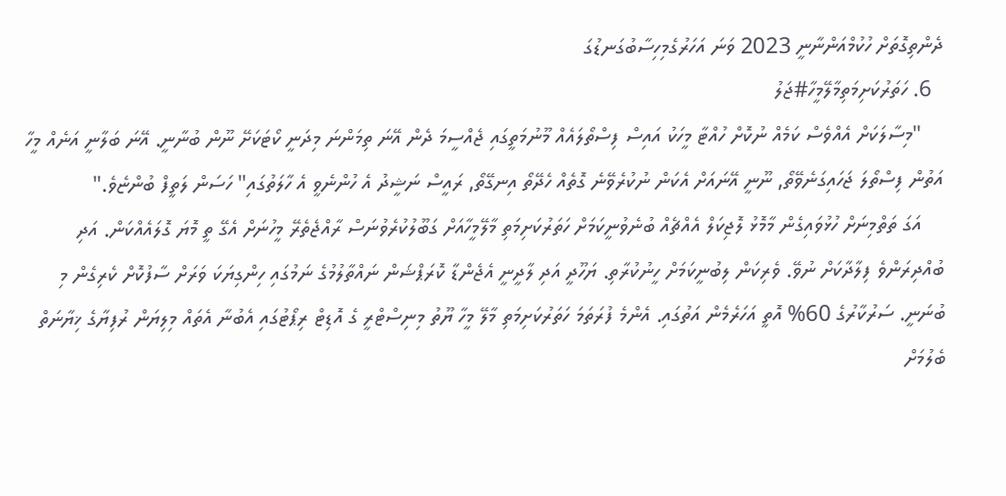ދެންތިގޮތަށް ހުކުމްއަންނާނީ 2023 ވަނަ އަހަރުގެމިހިސާބުގަނޑުގަ
  6. ހަތަރުކަށިމަތިމާލޭމީހާ#ޖަލު
    "މިސާލަކަށް އެއްވެސް ކަމެއް ނުކޮށް ހުއްޓާ މީހަކު އައިސް ފިސްތޯލައެއް މޫނުމަތީގައި ޖެއްސީމަ ދެން އޭނަ ތިމަންނަ މިދަނީ ކޯޓަކަށޭ ނޫން ބުނާނީ. އޭނަ ބަލާނީ އަނެއް މީހާ އަތުން ފިސްތޯލަ ޖަހައިގަނެވޭތޯ, ނޫނީ އޭނައަށް އެކަން ނުކުރެވޭނެ ގޮތެއް ހެދޭތޯ އިނގޭތޯ, ރައީސް ނަޝީދު އެ ހުންނެވީ އެ ހާލަތުގައި" ހަސަން ލަތީފް ބުންޏެވެ."
    އަގަ ތަތްމިނަށް ހުޅުވައިގެން މާމޮޅު ލޮޖިކަލް އެއްޗެއް ބުނެވުނީކަމަށް ހަތަރުކަށިމަތި މާލޭމީހާއަށް ގަބޫލުކުރެވުނަސް ރާއްޖެތެރޭ މީހުނަށް އެގޭ ތީ މޮޔަ ގޮލައެއްކަން. އަދި ބުއްދިރަންވެ ފިލާދާކަށް ނުވޭ. ވެރިކަން ލިބުނީކަމަށް ހީނުކުރާތި. ޔަހޫދީ އަދި ލާދީނީ އެޖެންޑާ ކޮރަޕްޝަން ނައްތާލުމުގެ ނަމުގައި ހިންގިޔަކަ ވަރަށް ސާފުކޮށް ކެރިގެން މި ބުނަނީ. ސަރުކާރުގެ 60% އޮތީ އަހަރެމެން އަތުގައި. އެންމެ ފުރަތަމަ ހަތަރުކަށިމަތި މާލޭ މީހާ ޔޫތު މިނިސްޓްރީ ގެ އޮޑިޓް ރިޕޯޓުގައި އެބުނާ އެތައް މިލިޔަން ރުފިޔާގެ ޚިޔާނަތް ބެލުމަށް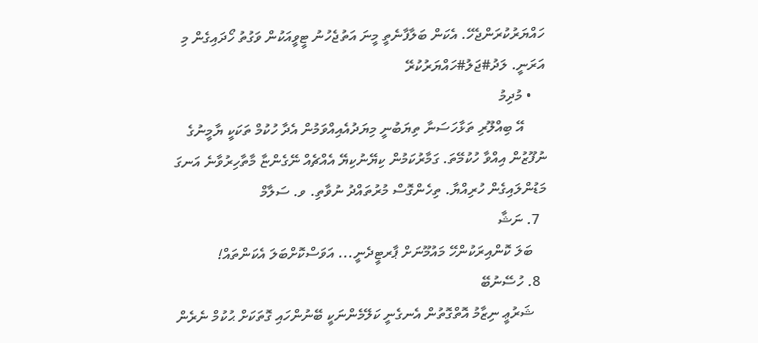ހައްޔަރުކުރަންޖެހޭ. އެކަން ބަލާފާނެތީ މީނަ އަތުޖެހުނު ޓީވީއަކުން ވަގުތު ހޯދައިގެން މި އަރަނީ. ލަދު#ޖަލު#ހައްޔަރުކުރޭ
    • މުދިމު
      އޭ ބިއްލޫރި ތަޅާހަސަނާ ތިޔަބުނީ މިޔަދުއެއިއްވަމުން އެދާ ހުކުމް ތަކަކީ ޔާމީނުގެ ނުފޫޒުން އިއްވާ ހުކުމޭތަ. ގަމާރުކަމުން ކިޔޭނުކިޔޭ އެއްޗެއް ނޭގެންޏާ މާތާހިރުވާނެ އަނގަ މަޑުންލައިގެން ހުރިއްޔާ. ތިހެންގޮސް މުރުތައްދު ނުވާތި. ވ. ސަލާމް
  7. ނަޝާ
    ބަލަ ކޮންއިރަކުންހޭ މައުމޫނަށް ޕާރޓީދެނީ... އަވަސްކޮށްބަލަ އެކަންތައް!
  8. ހުސޭނުބޭ
    ޝަރުޢީ ނިޒާމު އޮތްގޮތުން އެނގެނީ ކަލޭމެންނަކީ ބޭނުންހައި ގޮތަކަށް ޙުކުމް ނެރެން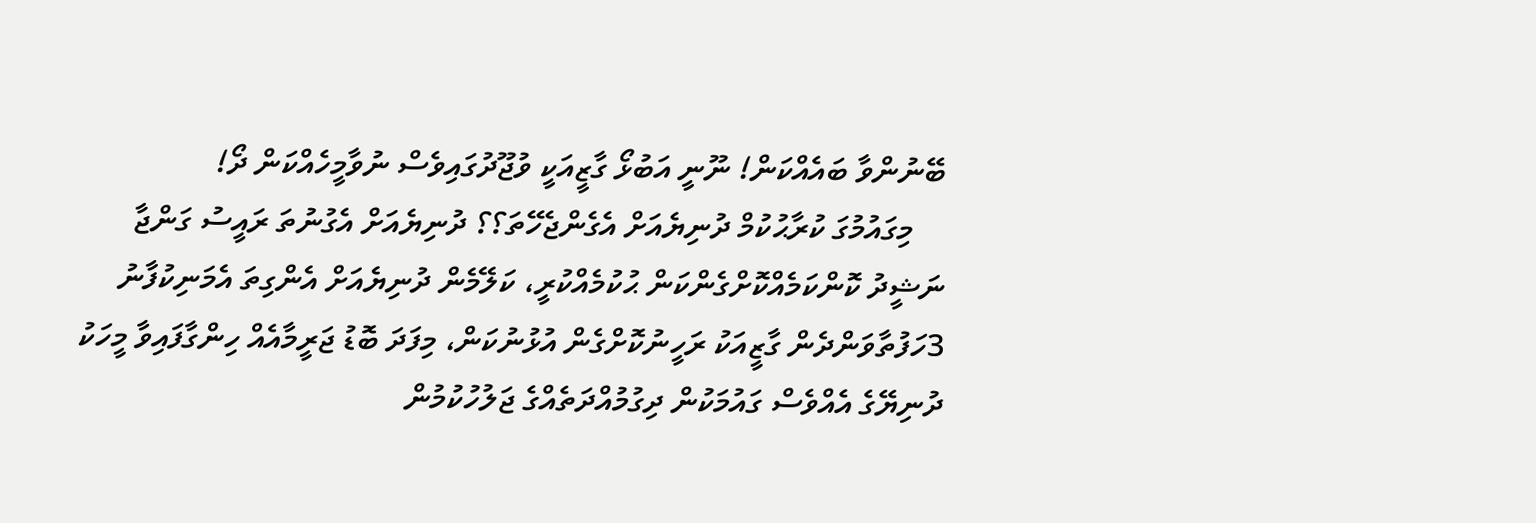ބޭނުންވާ ބައެއްކަން! ނޫނީ އަބުޅޯ ގާޒީއަކީ ވުޖޫދުގައިވެސް ނުވާމީހެއްކަން ދޯ!
    މިގައުމުގަ ކުރާޙުކުމް ދުނިޔެއަށް އެގެންޖެހޭތަ؟؟ ދުނިޔެއަށް އެގުނުތަ ރައީސު ގަންޖާ ނަޝީދު ކޮންކަމެއްކޮށްގެންކަން ޙުކުމެއްކުރީ، ކަލޭމެން ދުނިޔެއަށް އެންގިތަ އެމަނިކުފާނު 3ހަފުތާވަންދެން ގާޒީއަކު ރަހީނުކޮށްގެން އުޅުނުކަން، މިފަދަ ބޮޑު ޖަރީމާއެއް ހިންގާފައިވާ މީހަކު ދުނިޔޭގެ އެއްވެސް ގައުމަކުން ދިގުމުއްދަތެއްގެ ޖަލުހުކުމުން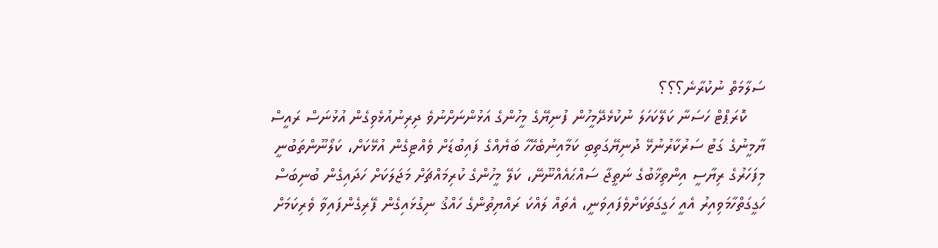ސަލާމަތް ނުކުރާނެ؟؟؟
    ކޮރަޕްޓް ހަސަނާ ކަލޭކަހަލަ ނުކުޅެދޭމީހުން ފުނިޔޭގެ މީހުންގެ އަޅުންނަށްނުވެ ދިރިނުއުޅެވިގެން އުޅުނަސް ރައީސް ޔާމީނުގެ ގަޓު ސަރުކާރުނުޅޭ ދުނިޔޭގަތިބި ކަމާއިނުބެހޭހާ ބަޔެއްގެ ފައިބުޑަށް ވެއްޓިގެން އުޅޭކަށް، ކަލޯނޫންތަބުނީ މިފަހަރުގެ ރިޔާސީ އިންތިޚާބުގެ ނަތީޖާ ސައްޙައެއްނޫނޭ، ކަލޭ މީހުންގެ ކުރިމައްޗަށް މަޖަލަކަށް ހަދައިގެން ބުނިބަސް ހަގީގަތްހާމަވިއިރު އެއީ ހަގީގަތަކަށްވެފައިވަނީ، އެތައް ލައްކަ ރައްޔިތުންގެ ހައްޤު ނިގުޅައިގެން ފޭރިގެންފައިވާ ވެރިކަމަށް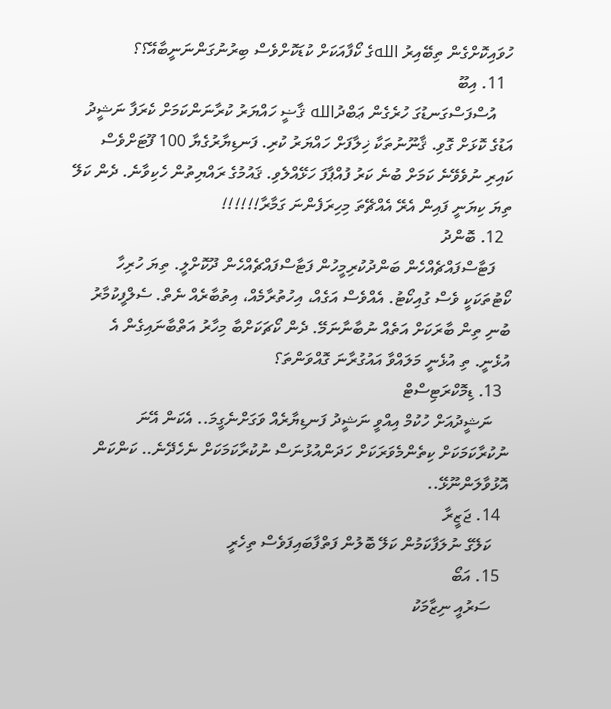ހުވައިކޮށްގެން ތިބޭއިރު اللهގެ ކޯފާއަކަށް ކުޑަކޮށްވެސް ބިރުނުގަންނަނީބާއޭ؟؟
  11. އިބޫ
    އުސްފަސްގަނޑުގަ ހުރެގެން ޢަބްދުالله ޤާޟީ ހައްޔަރު ކުރާނަންކަމަށް ކެރަފާ ނަޝީދު އަޑުގެ ކޮޅަށް ގޮވި. ޤާނޫނުތަކާ ޚިލާފަށް ހައްޔަރު ކުރި. ފަނޑިޔާރުގެޔާ 100 ފޫޓަށްވެސް ކައިރި ނުވެވޭނެ ކަމަށް ބުނެ ކަރު ފުއްޕާފަ ހަޅޭއްލެވި. ޤައުމުގެ ރައްޔިތުން ހެކިވާނެ. ދެން ކަލޭ ތިޔަ ކިޔަނީ ފައިން އެރޭ އެއްޗޭތަ މިހިރަފެންނަ ގަމާރާ!!!!!!
  12. ބޮންދު
    ފަޓާސްފައްޗެއްހެން ބަންދުކުރިމީހުން ފަޓާސްފައްޗެއްހެން ދޫކޮށްލީ. ތިޔަ ހުރިހާ ކޯޓުތަކަކީ ވެސް ގުއިކޯޓު. އެއްވެސް އަގެއް، އިހުތުރާމެއް، އިތުބާރެއް ނެތް. ސެލްފީކުމާރު ބުނި ތިން ބާރަކަށް އަތެއް ނުބާނާނަމޭ. ދެން ކޯޗަކަށްބާ މިހާރު އަތްބާނައިގެން އެ އުޅެނީ. ތި އުޅެނީ މަލައްވާ އައުގުރާނަ ގޮއްވަންތަ؟
  13. ޑިމޮކްރަޓިސްޓް
    ނަޝީދުއަށް ހުކުމް އިއްވީ ނަޝީދު ފަނޑިޔާރެއް ވަގަށްނެގީމަ.. އެކަން އޭނަ ނުކުރާކަމަކަށް ކިތެންމެވަރަކަށް ހަދަންއުޅުނަސް ނުކުރާކަމަކަށް ނެހެދޭނެ.. ކަންކަން އޮޅުވާލަންނޫޅޭ..
  14. ޖަޒީރާ
    ކަލޭގެ ނުލަފާކަމުން ކަލޭ ބޮލުން ފަތްފާބައިފަވެސް ތިހެރީ
  15. އަބޯ
    ސަރުއީ ނިޒާމަކު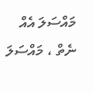މައްސަލަ އެއް ނެތް ، މައްސަލަ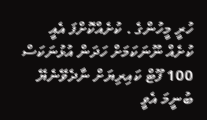ހުރީ މީހުންގެ . ކުށެއްކޮށްފަ އެއީ ކުށެއް ނޫނަކަމަށް ހަދަން އުޅުނަކަސް 100 ފޫޓް ކައިރިޔަށް ނާދެވޭނެޔޭ ބުނީމަ އެވީ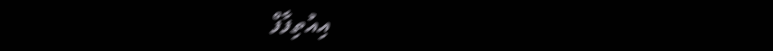އިއުތިފާފް